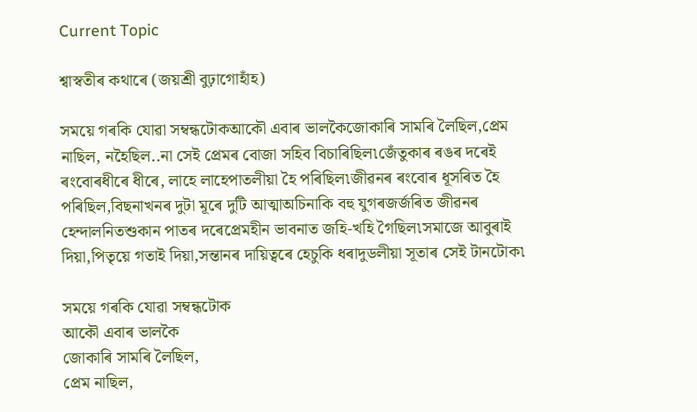Current Topic

শ্বাস্বতীৰ কথাৰে (জয়শ্ৰী বুঢ়াগোহাঁহ)

সময়ে গৰকি যোৱা সম্বন্ধটোকআকৌ এবাৰ ভালকৈজোকাৰি সামৰি লৈছিল,প্ৰেম নাছিল, নহৈছিল..না সেই প্ৰেমৰ বোজা সহিব বিচাৰিছিল৷জেঁতুকাৰ ৰঙৰ দৰেই ৰংবোৰধীৰে ধীৰে, লাহে লাহেপাতলীয়া হৈ পৰিছিল৷জীৱনৰ ৰংবোৰ ধূসৰিত হৈ পৰিছিল,বিছনাখনৰ দুটা মূৰে দুটি আত্মাঅচিনাকি বহু যুগৰজৰ্জৰিত জীৱনৰ হেন্দালনিতশুকান পাতৰ দৰেপ্ৰেমহীন ভাবনাত জহি-খহি গৈছিল৷সমাজে আবুৰাই দিয়া,পিতৃয়ে গতাই দিয়া,সন্তানৰ দায়িত্বৰে হেচুকি ধৰাদুডলীয়া সূতাৰ সেই টানটোক৷

সময়ে গৰকি যোৱা সম্বন্ধটোক
আকৌ এবাৰ ভালকৈ
জোকাৰি সামৰি লৈছিল,
প্ৰেম নাছিল,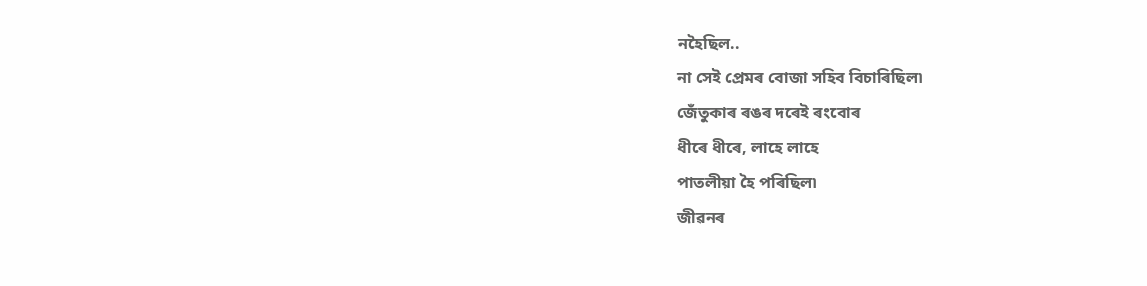নহৈছিল..
না সেই প্ৰেমৰ বোজা সহিব বিচাৰিছিল৷
জেঁতুকাৰ ৰঙৰ দৰেই ৰংবোৰ
ধীৰে ধীৰে, লাহে লাহে
পাতলীয়া হৈ পৰিছিল৷
জীৱনৰ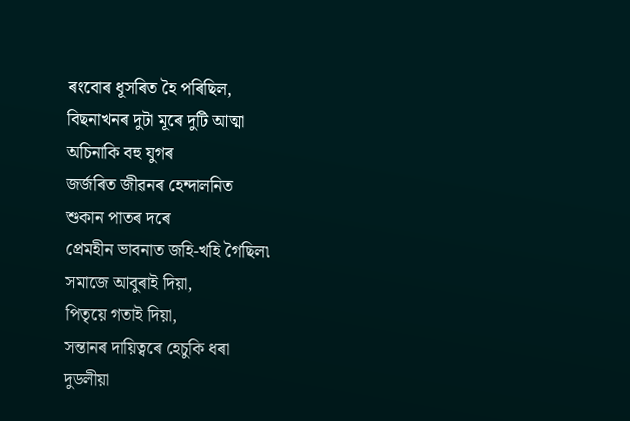ৰংবোৰ ধূসৰিত হৈ পৰিছিল,
বিছনাখনৰ দুটা মূৰে দুটি আত্মা
অচিনাকি বহু যুগৰ
জৰ্জৰিত জীৱনৰ হেন্দালনিত
শুকান পাতৰ দৰে
প্ৰেমহীন ভাবনাত জহি-খহি গৈছিল৷
সমাজে আবুৰাই দিয়া,
পিতৃয়ে গতাই দিয়া,
সন্তানৰ দায়িত্বৰে হেচুকি ধৰা
দুডলীয়া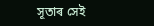সূতাৰ সেই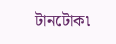টানটোক৷